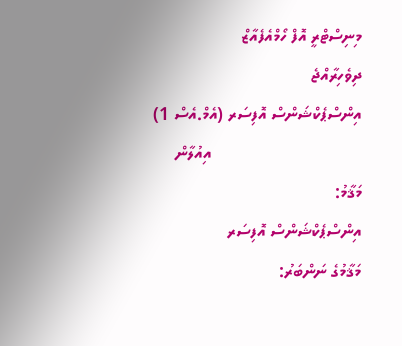މިނިސްޓްރީ އޮފް ހޯމްއެފެއާޒް
ދިވެހިރާއްޖެ
އިންސްޕެކްޝަންސް އޮފިސަރ (އެމް.އެސް 1)
                                އިއުލާން
މަޤާމު:
އިންސްޕެކްޝަންސް އޮފިސަރ
މަޤާމުގެ ނަންބަރު: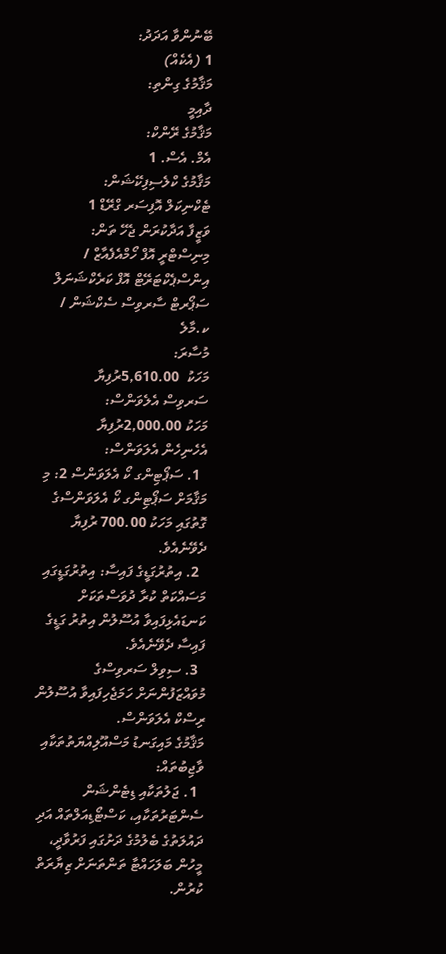ބޭނުންވާ އަދަދު:
1 (އެކެއް)
މަޤާމުގެ ގިންތި:
ދާއިމީ
މަޤާމުގެ ރޭންކް:
އެމް. އެސް. 1
މަޤާމުގެ ކްލެސިފިކޭޝަން:
ޓެކްނިކަލް އޮފިސަރ ގްރޭޑް 1
ވަޒީފާ އަދާކުރަން ޖެހޭ ތަން:
މިނިސްޓްރީ އޮފް ހޯމްއެފެއާޒް / އިންސްޕެކްޓަރޭޓް އޮފް ކަރެކްޝަނަލް ސަޕޯރޓް ސާރވިސް ސެކްޝަން / ކ.މާލެ
މުސާރަ:
މަހަކު  5,610.00ރުފިޔާ
ސަރވިސް އެލެވަންސް:
މަހަކު 2,000.00ރުފިޔާ
އެހެނިހެން އެލަވަންސް:
  1. ސަޕޯޓިންގ ކޯ އެލަވަންސް 2: މި މަޤާމަށް ސަޕޯޓިންގ ކޯ އެލަވަންސްގެ ގޮތުގައި މަހަކު 700.00 ރުފިޔާ ދެވޭނެއެވެ.
  2. އިތުރުގަޑީގެ ފައިސާ: އިތުރުގަޑީގައި މަސައްކަތް ކުރާ ދުވަސްތަކަށް ކަނޑައެޅިފައިވާ އުސޫލުން އިތުރު ގަޑީގެ ފައިސާ ދެވޭނެއެވެ.
  3. ސިވިލް ސަރވިސްގެ މުވައްޒަފުންނަށް ހަމަޖެހިފައިވާ އުސޫލުން ރިސްކް އެލަވަންސް.
މަޤާމުގެ މައިގަނޑު މަސްއޫލިއްޔަތުތަކާއި ވާޖިބުތައް:
  1. ޖަލުތަކާއި ޑިޓެންޝަން ސެންޓަރުތަކާއި، ކަސްޓޯޑިއަލްތައް އަދި ދައުލަތުގެ ބެލުމުގެ ދަށުގައި ފަރުވާދީ، މީހުން ބަލަހައްޓާ ތަންތަނަށް ޒިޔާރަތް ކުރުން.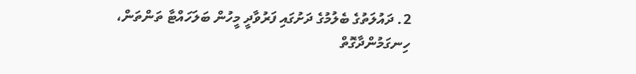2. ދައުލަތުގެ ބެލުމުގެ ދަށުގައި ފަރުވާދީ މީހުން ބަލަހައްޓާ ތަންތަން، ހިނގަމުންދާގޮތް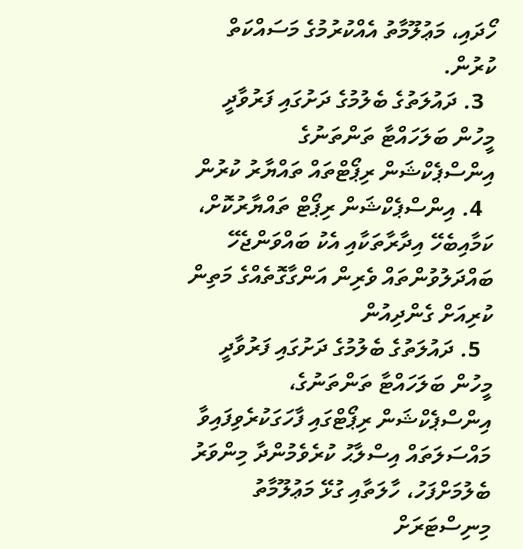ހޯދައި، މަޢުލޫމާތު އެއްކުރުމުގެ މަސައްކަތް ކުރުން.
  3. ދައުލަތުގެ ބެލުމުގެ ދަށުގައި ފަރުވާދީ މީހުން ބަލަހައްޓާ ތަންތަނުގެ އިންސްޕެކްޝަން ރިޕޯޓްތައް ތައްޔާރު ކުރުން
  4. އިންސްޕެކްޝަން ރިޕޯޓް ތައްޔާރުކޮށް، ކަމާއިބެހޭ އިދާރާތަކާއި އެކު ބައްވަންޖެހޭ ބައްދަލުވުންތައް ވެރިން އަންގާގޮތެއްގެ މަތިން ކުރިއަށް ގެންދިއުން
  5. ދައުލަތުގެ ބެލުމުގެ ދަށުގައި ފަރުވާދީ މީހުން ބަލަހައްޓާ ތަންތަނުގެ، އިންސްޕެކްޝަން ރިޕޯޓްގައި ފާހަގަކުރެވިފައިވާ މައްސަލަތައް އިސްލާޙު ކުރެވެމުންދާ މިންވަރު ބެލުމަށްފަހު، ހާލަތާއި ގުޅޭ މަޢުލޫމާތު މިނިސްޓަރަށް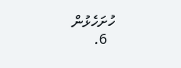ހުށަހެޅުން
  6.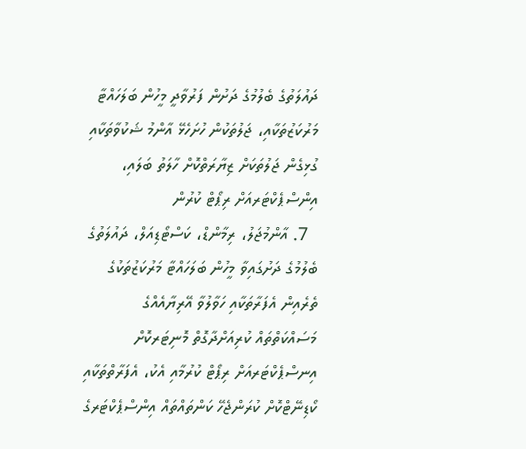ދައުލަތުގެ ބެލުމުގެ ދަށުން ފަރުވާދީ މީހުން ބަލަހައްޓާ މަރުކަޒުތަކާއި، ޖަލުތަކުން ހުށަހެޅޭ އާންމު ޝަކުވާތަކާއި ގުޅިގެން ޖަލުތަކަށް ޒިޔާރަތްކޮށް ހާލަތު ބަލައި، އިންސްޕެކްޓަރއަށް ރިޕޯޓް ކުރުން
  7. އާންމުޖަލު، ރިމާންޑް، ކަސްޓޯޑިއަލް، ދައުލަތުގެ ބެލުމުގެ ދަށުގައިވާ މީހުން ބަލަހައްޓާ މަރުކަޒުތަކުގެ ތެރެއިން އެފަރާތަކާއި ހަވާލުވާ އޭރިޔާއެއްގެ މަސައްކަތްތައް ކުރިއަށްދާގޮތް މޮނިޓަރކޮށް އިނސްޕެކްޓަރއަށް ރިޕޯޓް ކުރުމާއި އެކު، އެފަރާތްތަކާއި ކޯޑިނޭޓްކޮށް ކުރަންޖެހޭ ކަންތައްތައް އިންސްޕެކްޓަރގެ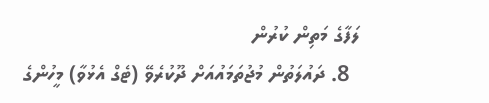ލަފާގެ މަތިން ކުރުން
  8. ދައުލަތުން މުޖުތަމައުއަށް ދޫކުރެވޭ (ޓެގް އެޅުވާ) މީހުންގެ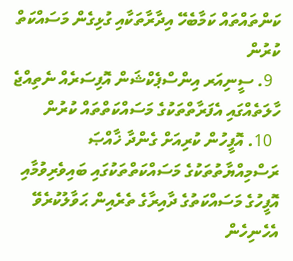ކަންތައްތައް ކަމާބެހޭ އިދާރާތަކާއި ގުޅިގެން މަސައްކަތް ކުރުން
  9. ސީނިއަރ އިންސްޕެކްޝަން އޮފިސަރެއް ނެތިއްޖެ ހާލަތެއްގައި އެފަރާތްތަކުގެ މަސައްކަތްތައް ކުރުން
  10. އޮފީހުން ކުރިއަށް ގެންދާ ޚާއްޞަ ރަސްމިއްޔާތުތަކުގެ މަސައްކަތްތަކުގައި ބައިވެރިވުމާއި އޮފީހުގެ މަސައްކަތުގެ ދާއިރާގެ ތެރެއިން ޙަވާލުކުރެވޭ އެހެނިހެން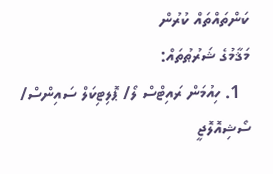ކަންތައްތައް ކުރުން
މަޤާމުގެ ޝަރުޠުތައް:
  1. ހިއުމަން ރައިޓްސް ލޯ/ ޕޮލިޓިކަލް ސައިންސް/ ސޯޝިއޮލޮޖީ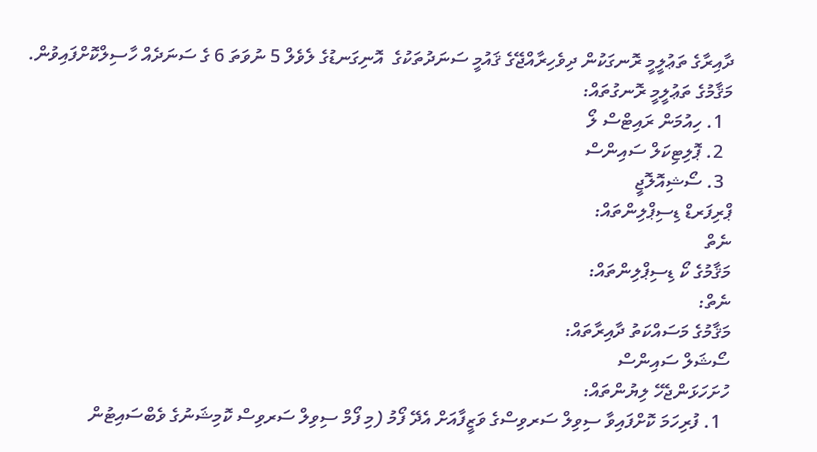ދާއިރާގެ ތަޢުލީމީ ރޮނގަކުން ދިވެހިރާއްޖޭގެ ޤައުމީ ސަނަދުތަކުގެ  އޮނިގަނޑުގެ ލެވެލް 5 ނުވަތަ 6 ގެ ސަނަދެއް ހާސިލްކޮށްފައިވުން.
މަޤާމުގެ ތަޢުލީމީ ރޮނގުތައް:
  1. ހިއުމަން ރައިޓްސް ލޯ
  2. ޕޮލިޓިކަލް ސައިންސް
  3. ސޯޝިއޮލޮޖީ
ޕްރިފަރޑް ޑިސިޕްލިންތައް:
ނެތް
މަޤާމުގެ ކޯ ޑިސިޕްލިންތައް:
ނެތް:
މަޤާމުގެ މަސައްކަތު ދާއިރާތައް:
ސޯޝަލް ސައިންސް
ހުށަހަޅަންޖެހޭ ލިޔުންތައް:
  1. ފުރިހަމަ ކޮށްފައިވާ ސިވިލް ސަރވިސްގެ ވަޒީފާއަށް އެދޭ ފޯމު (މި ފޯމް ސިވިލް ސަރވިސް ކޮމިޝަނުގެ ވެބްސައިޓުން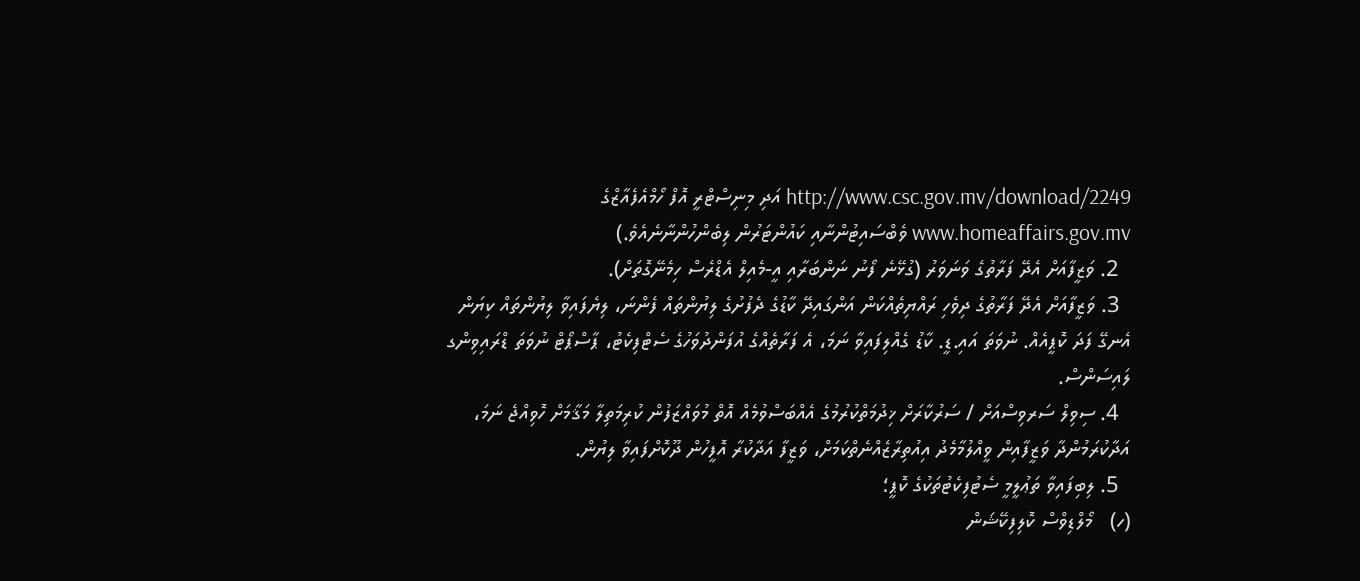http://www.csc.gov.mv/download/2249 އަދި މިނިސްޓްރީ އޮފް ހޯމްއެފެއާޒްގެ www.homeaffairs.gov.mv ވެބްސައިޓުންނާއި ކައުންޓަރުން ލިބެންހުންނާނެއެވެ.)
  2. ވަޒީފާއަށް އެދޭ ފަރާތުގެ ވަނަވަރު (ގުޅޭނެ ފޯނު ނަންބަރާއި އީ-މެއިލް އެޑްރެސް ހިމެނޭގޮތަށް).
  3. ވަޒީފާއަށް އެދޭ ފަރާތުގެ ދިވެހި ރައްޔިތެއްކަން އަންގައިދޭ ކާޑުގެ ދެފުށުގެ ލިޔުންތައް ފެންނަ، ލިޔެފައިވާ ލިޔުންތައް ކިޔަން އެނގޭ ފަދަ ކޮޕީއެއް. ނުވަތަ އައި.ޑީ. ކާޑު ގެއްލިފައިވާ ނަމަ، އެ ފަރާތެއްގެ އުފަންދުވަހުގެ ސެޓްފިކެޓު، ޕާސްޕޯޓް ނުވަތަ ޑްރައިވިންގ ލައިސަންސް.
  4. ސިވިލް ސަރވިސްއަށް / ސަރުކާރަށް ޚިދުމަތްކުރުމުގެ އެއްބަސްވުމެއް އޮތް މުވައްޒަފުން ކުރިމަތިލާ މަޤާމަށް ހޮވިއްޖެ ނަމަ، އަދާކުރަމުންދާ ވަޒީފާއިން ވީއްލުމާމެދު އިއުތިރާޒެއްނެތްކަމަށް، ވަޒީފާ އަދާކުރާ އޮފީހުން ދޫކޮށްފައިވާ ލިޔުން.
  5. ލިބިފައިވާ ތަޢުލީމީ ސެޓުފިކެޓުތަކުގެ ކޮޕީ؛
(ހ)   މޯލްޑިވްސް ކޮލިފިކޭޝަން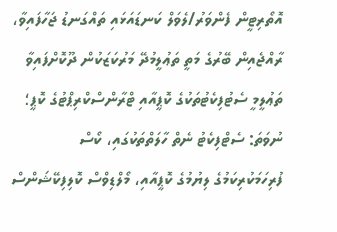އޮތޯރިޓީން ފެންވަރު/ލެވަލް ކަނޑައަޅައި ތައްގަނޑު ޖަހާފައިވާ، ރާއްޖެއިން ބޭރުގެ މަތީ ތަޢުލީމުދޭ މަރުކަޒަކުން ދޫކޮށްފައިވާ ތަޢުލީމީ ސެޓުފިކެޓުތަކުގެ ކޮޕީއާއި ޓްރާންސްކްރިޕްޓުގެ ކޮޕީ؛ ނުވަތަ: ސެޓްފިކެޓު ނެތް ހާލަތްތަކުގައި، ކޯސް ފުރިހަމަކުރިކަމުގެ ލިޔުމުގެ ކޮޕީއާއި، މޯލްޑިވްސް ކޮލިފިކޭޝަންސް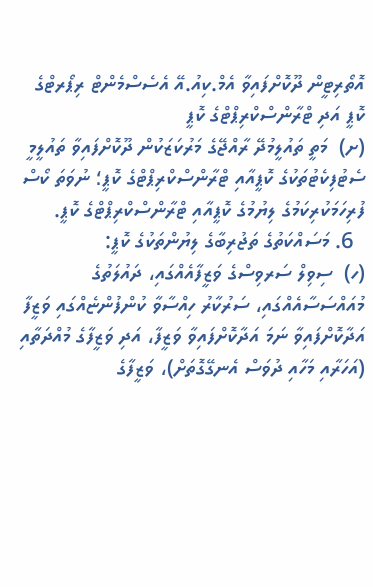އޮތޯރިޓީން ދޫކޮށްފައިވާ އެމް.ކިއު.އޭ އެސެސްމެންޓް ރިޕޯރޓްގެ ކޮޕީ އަދި ޓްރާންސްކްރިޕްޓްގެ ކޮޕީ
(ށ)  މަތީ ތައުލީމުދޭ ރާއްޖޭގެ މަރުކަޒަކުން ދޫކޮށްފައިވާ ތައުލީމީ ސެޓުފިކެޓުތަކުގެ ކޮޕީއާއި ޓްރާންސްކްރިޕްޓްގެ ކޮޕީ؛ ނުވަތަ ކޯސް ފުރިހަމަކުރިކަމުގެ ލިޔުމުގެ ކޮޕީއާއި ޓްރާންސްކްރިޕްޓްގެ ކޮޕީ.
  6. މަސައްކަތުގެ ތަޖުރިބާގެ ލިޔުންތަކުގެ ކޮޕީ:
(ހ)  ސިވިލް ސަރވިސްގެ ވަޒީފާއެއްގައި، ދައުލަތުގެ މުއައްސަސާއެއްގައި، ސަރުކާރު ހިއްސާވާ ކުންފުންޏެއްގައި ވަޒީފާ އަދާކޮށްފައިވާ ނަމަ އަދާކޮށްފައިވާ ވަޒީފާ، އަދި ވަޒީފާގެ މުއްދަތާއި (އަހަރާއި މަހާއި ދުވަސް އެނގޭގޮތަށް)، ވަޒީފާގެ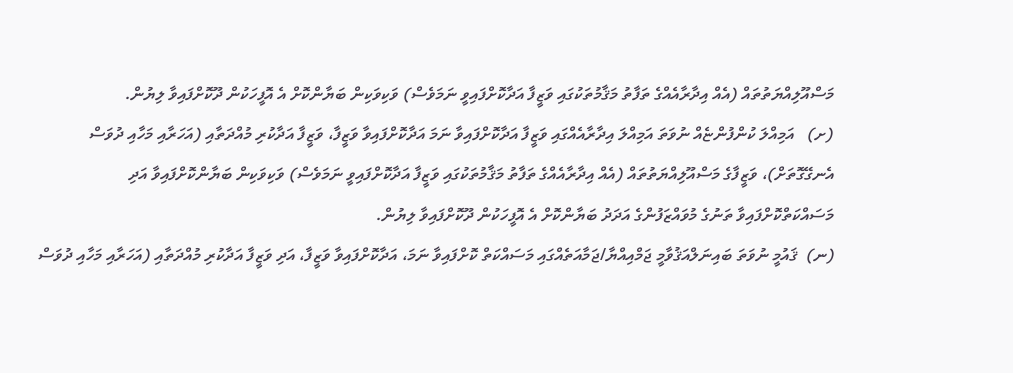މަސްއޫލިއްޔަތުތައް (އެއް އިދާރާއެއްގެ ތަފާތު މަޤާމުތަކުގައި ވަޒީފާ އަދާކޮށްފައިވީ ނަމަވެސް) ވަކިވަކިން ބަޔާންކޮށް އެ އޮފީހަކުން ދޫކޮށްފައިވާ ލިޔުން.
(ށ)   އަމިއްލަ ކުންފުންޏެއް ނުވަތަ އަމިއްލަ އިދާރާއެއްގައި ވަޒީފާ އަދާކޮށްފައިވާ ނަމަ އަދާކޮށްފައިވާ ވަޒީފާ، ވަޒީފާ އަދާކުރި މުއްދަތާއި (އަހަރާއި މަހާއި ދުވަސް އެނގޭގޮތަށް)، ވަޒީފާގެ މަސްއޫލިއްޔަތުތައް (އެއް އިދާރާއެއްގެ ތަފާތު މަޤާމުތަކުގައި ވަޒީފާ އަދާކޮށްފައިވީ ނަމަވެސް) ވަކިވަކިން ބަޔާންކޮށްފައިވާ އަދި މަސައްކަތްކޮށްފައިވާ ތަނުގެ މުވައްޒަފުންގެ އަދަދު ބަޔާންކޮށް އެ އޮފީހަކުން ދޫކޮށްފައިވާ ލިޔުން.
(ނ)  ޤައުމީ ނުވަތަ ބައިނަލްއަޤުވާމީ ޖަމްއިއްޔާ/ޖަމާއަތެއްގައި މަސައްކަތް ކޮށްފައިވާ ނަމަ، އަދާކޮށްފައިވާ ވަޒީފާ، އަދި ވަޒީފާ އަދާކުރި މުއްދަތާއި (އަހަރާއި މަހާއި ދުވަސް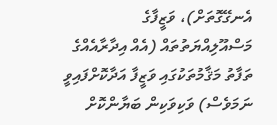އެނގޭގޮތަށް)، ވަޒީފާގެ މަސްއޫލިއްޔަތުތައް (އެއް އިދާރާއެއްގެ ތަފާތު މަޤާމުތަކުގައި ވަޒީފާ އަދާކޮށްފައިވީ ނަމަވެސް) ވަކިވަކިން ބަޔާންކޮށް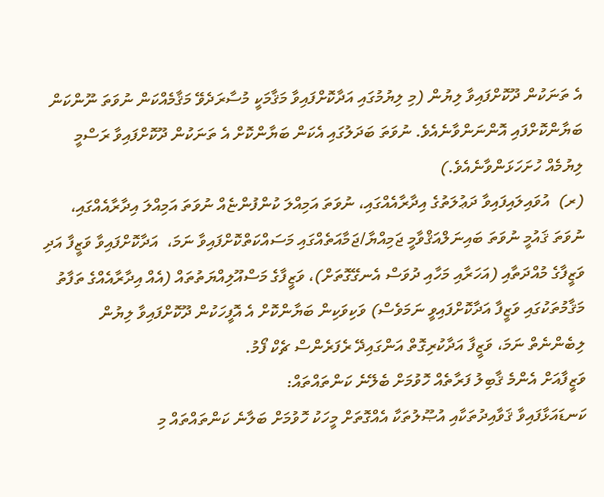އެ ތަނަކުން ދޫކޮށްފައިވާ ލިޔުން (މި ލިޔުމުގައި އަދާކޮށްފައިވާ މަޤާމަކީ މުސާރަދެވޭ މަޤާމެއްކަން ނުވަތަ ނޫންކަން ބަޔާންކޮށްފައި އޮންނަންވާނެއެވެ. ނުވަތަ ބަދަލުގައި އެކަން ބަޔާންކޮށް އެ ތަނަކުން ދޫކޮށްފައިވާ ރަސްމީ ލިޔުމެއް ހުށަހަޅަންވާނެއެވެ.)
(ރ)  އުވައިލައިފައިވާ ދަޢުލަތުގެ އިދާރާއެއްގައި، ނުވަތަ އަމިއްލަ ކުންފުންޏެއް ނުވަތަ އަމިއްލަ އިދާރާއެއްގައި، ނުވަތަ ޤައުމީ ނުވަތަ ބައިނަލްއަޤްވާމީ ޖަމިއްޔާ/ޖަމާއަތެއްގައި މަސައްކަތްކޮށްފައިވާ ނަމަ،  އަދާކޮށްފައިވާ ވަޒީފާ އަދި ވަޒީފާގެ މުއްދަތާއި (އަހަރާއި މަހާއި ދުވަސް އެނގޭގޮތަށް)، ވަޒީފާގެ މަސްއޫލިއްޔަތުތައް (އެއް އިދާރާއެއްގެ ތަފާތު މަޤާމުތަކުގައި ވަޒީފާ އަދާކޮށްފައިވީ ނަމަވެސް) ވަކިވަކިން ބަޔާންކޮށް އެ އޮފީހަކުން ދޫކޮށްފައިވާ ލިޔުން ލިބެންނެތް ނަމަ، ވަޒީފާ އަދާކުރިގޮތް އަންގައިދޭ ރެފަރެންސް ޗެކް ފޯމު.
ވަޒީފާއަށް އެންމެ ޤާބިލު ފަރާތެއް ހޮވުމަށް ބެލޭނެ ކަންތައްތައް:
ކަނޑައަޅާފައިވާ ޤަވާއިދުތަކާއި އުޞޫލުތަކާ އެއްގޮތަށް މީހަކު ހޮވުމަށް ބަލާނެ ކަންތައްތައް މި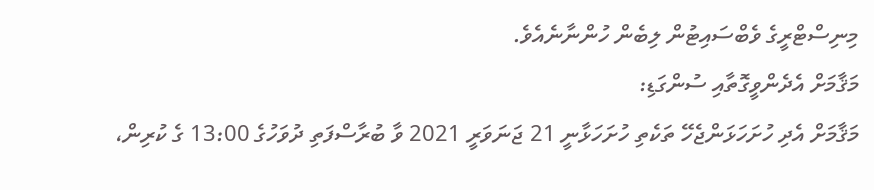މިނިސްޓްރީގެ ވެބްސައިޓުން ލިބެން ހުންނާނެއެވެ.
މަޤާމަށް އެދެންވީގޮތާއި ސުންގަޑި:
މަޤާމަށް އެދި ހުށަހަޅަންޖެހޭ ތަކެތި ހުށަހަޅާނީ 21 ޖަނަވަރީ 2021 ވާ ބުރާސްފަތި ދުވަހުގެ 13:00 ގެ ކުރިން،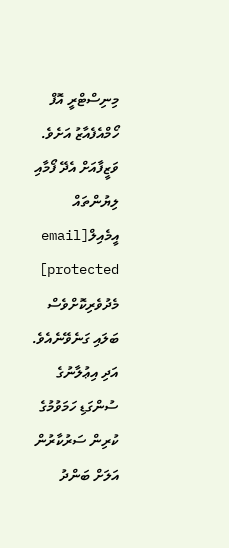މިނިސްޓްރީ އޮފް ހޯމްއެފެއާޒު އަށެވެ. ވަޒީފާއަށް އެދޭ ފޯމާއި ލިޔުންތައް އީމެއިލް[email protected]  މެދުވެރިކޮށްވެސް ބަލައި ގަނެވޭނެއެވެ.
އަދި އިޢުލާނުގެ ސުންގަޑި ހަމަވުމުގެ ކުރިން ސަރުކާރުން އަލަށް ބަންދު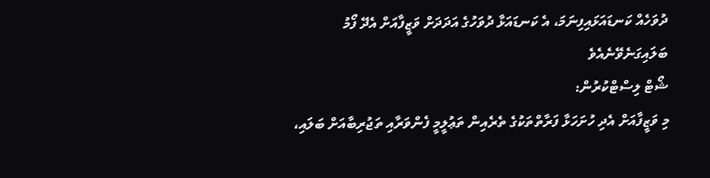ދުވަހެއް ކަނޑައަޅައިފިނަމަ، އެ ކަނޑައަޅާ ދުވަހުގެ އަދަދަށް ވަޒީފާއަށް އެދޭ ފޯމު ބަލައިގަނެވޭނެއެވެ
ޝޯޓް ލިސްޓްކުރުން:
މި ވަޒީފާއަށް އެދި ހުށަހަޅާ ފަރާތްތަކުގެ ތެރެއިން ތަޢުލީމީ ފެންވަރާއި ތަޖުރިބާއަށް ބަލައި،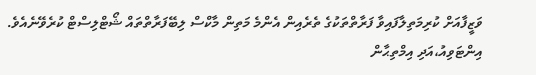ވަޒީފާއަށް ކުރިމަތިލާފައިވާ ފަރާތްތަކުގެ ތެރެއިން އެންމެ މަތިން މާކްސް ލިބޭފަރާތްތައް ޝޯޓްލިސްޓް ކުރެވޭނެއެވެ.
އިންޓަވިއު،އަދި އިމްތިޙާން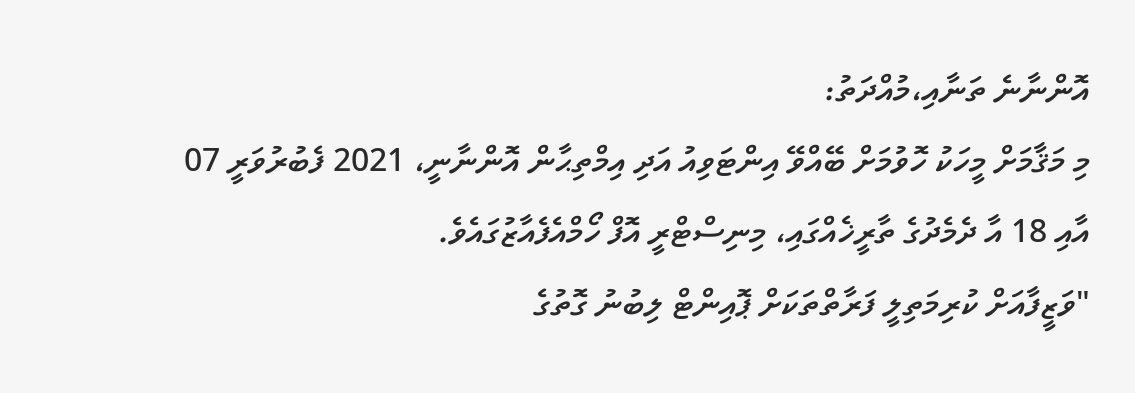އޮންނާނެ ތަނާއި،މުއްދަތު:
މި މަޤާމަށް މީހަކު ހޮވުމަށް ބޭއްވޭ އިންޓަވިއު އަދި އިމްތިޙާން އޮންނާނީ، 2021 ފެބުރުވަރީ 07 އާއި 18 އާ ދެމެދުގެ ތާރީޚެއްގައި، މިނިސްޓްރީ އޮފް ހޯމްއެފެއާޒުގައެވެ.
"ވަޒީފާއަށް ކުރިމަތިލީ ފަރާތްތަކަށް ޕޮއިންޓް ލިބުނު ގޮތުގެ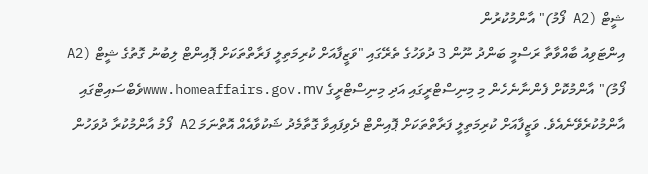ޝީޓް (A2 ފޯމު)" އާންމުކުރުން
އިންޓަވިއު ބާއްވާތާ ރަސްމީ ބަންދު ނޫން 3 ދުވަހުގެ ތެރޭގައި "ވަޒީފާއަށް ކުރިމަތިލީ ފަރާތްތަކަށް ޕޮއިންޓް ލިބުނު ގޮތުގެ ޝީޓް (A2 ފޯމު)" އާންމުކޮށް ފެންނާނެހެން މި މިނިސްޓްރީގައި އަދި މިނިސްޓްރީގެ www.homeaffairs.gov.mvވެބްސައިޓްގައި އާންމުކުރެވޭނެއެވެ. ވަޒީފާއަށް ކުރިމަތިލީ ފަރާތްތަކަށް ޕޮއިންޓް ދެވިފައިވާ ގޮތާމެދު ޝަކުވާއެއް އޮތްނަމަ A2 ފޯމު އާންމުކުރާ ދުވަހުން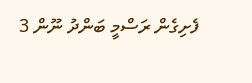ފެށިގެން ރަސްމީ ބަންދު ނޫން 3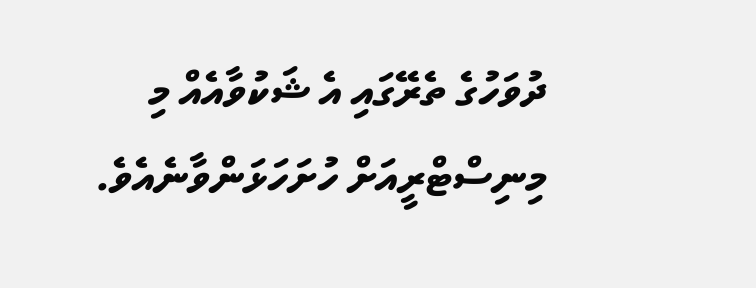ދުވަހުގެ ތެރޭގައި އެ ޝަކުވާއެއް މި މިނިސްޓްރީއަށް ހުށަހަޅަންވާނެއެވެ.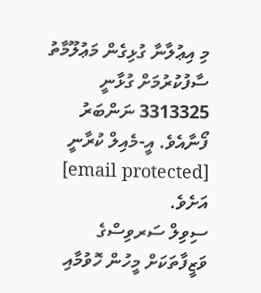މި އިޢުލާނާ ގުޅިގެން މަޢުލޫމާތު ސާފުކުރުމަށް ގުޅާނީ 3313325 ނަންބަރު ފޯނާއެވެ. އީ-މެއިލް ކުރާނީ [email protected] އަށެވެ.
ސިވިލް ސަރވިސްގެ ވަޒީފާތަކަށް މީހުން ހޮވުމާއި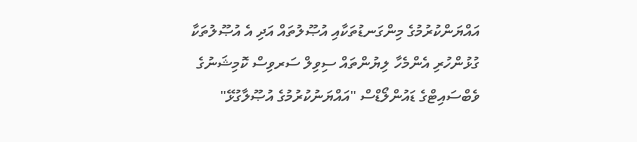އައްޔަންކުރުމުގެ މިންގަނޑުތަކާއި އުޞޫލުތައް އަދި އެ އުޞޫލުތަކާ ގުޅުންހުރި އެންމެހާ ލިޔުންތައް ސިވިލް ސަރވިސް ކޮމިޝަނުގެ ވެބްސައިޓްގެ ޑައުންލޯޑްސް "އައްޔަނުކުރުމުގެ އުޞޫލާގުޅޭ"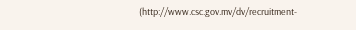(http://www.csc.gov.mv/dv/recruitment-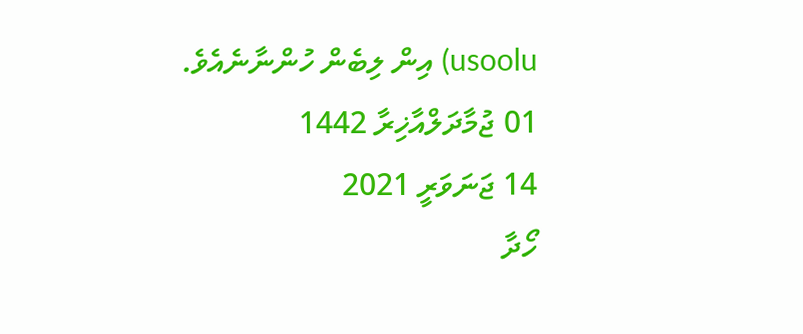usoolu) އިން ލިބެން ހުންނާނެއެވެ.
01 ޖުމާދަލްއާޚިރާ 1442
14 ޖަނަވަރީ 2021
ހޯދާ